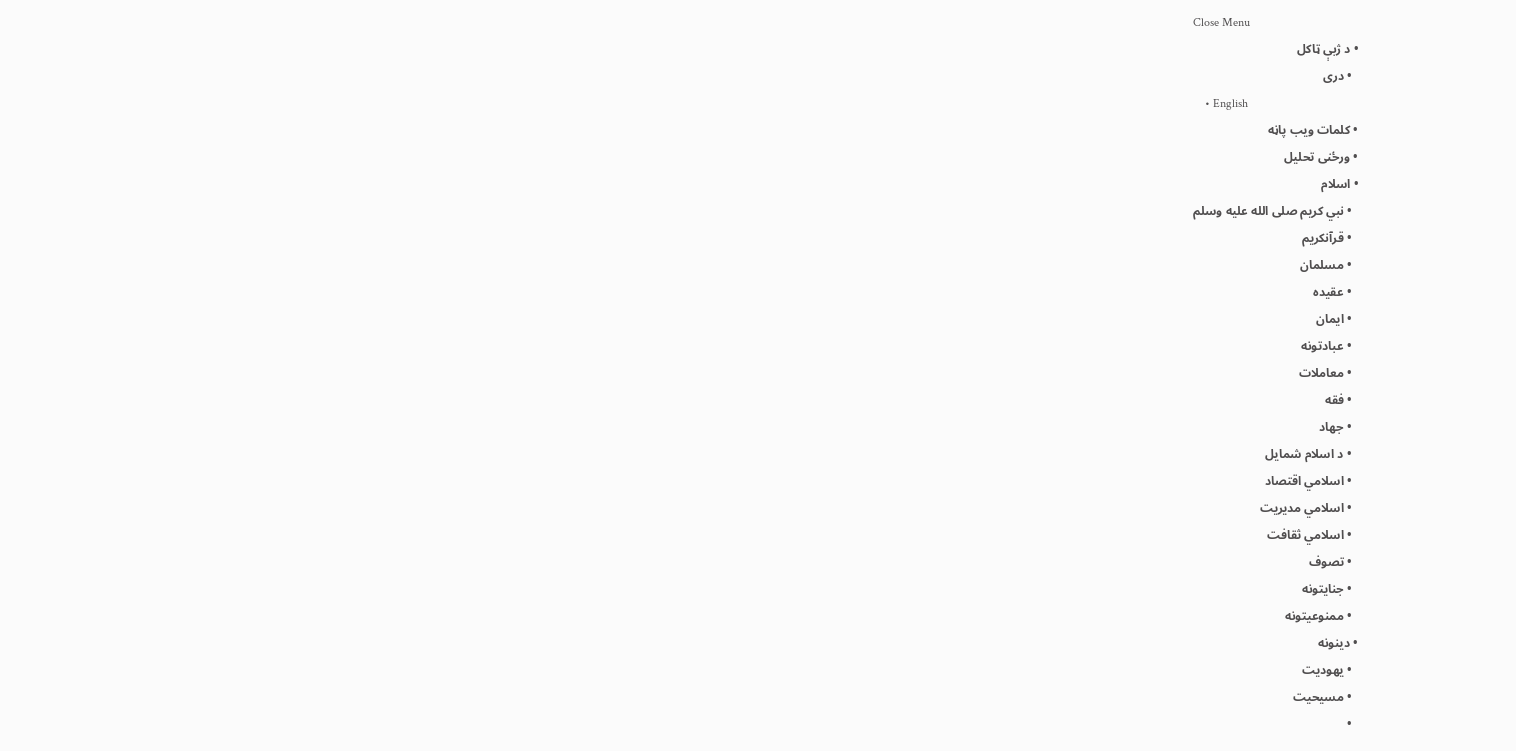Close Menu
  • د ژبې ټاکل
    • دری
    • English
  • کلمات ويب پاڼه
  • ورځنی تحلیل
  • اسلام
    • نبي کریم صلى الله عليه وسلم
    • قرآنکریم
    • مسلمان
    • عقیده
    • ایمان
    • عبادتونه
    • معاملات
    • فقه
    • جهاد
    • د اسلام شمایل
    • اسلامي اقتصاد
    • اسلامي مدیریت
    • اسلامي ثقافت
    • تصوف
    • جنایتونه
    • ممنوعیتونه
  • دینونه
    • یهودیت
    • مسیحیت
    •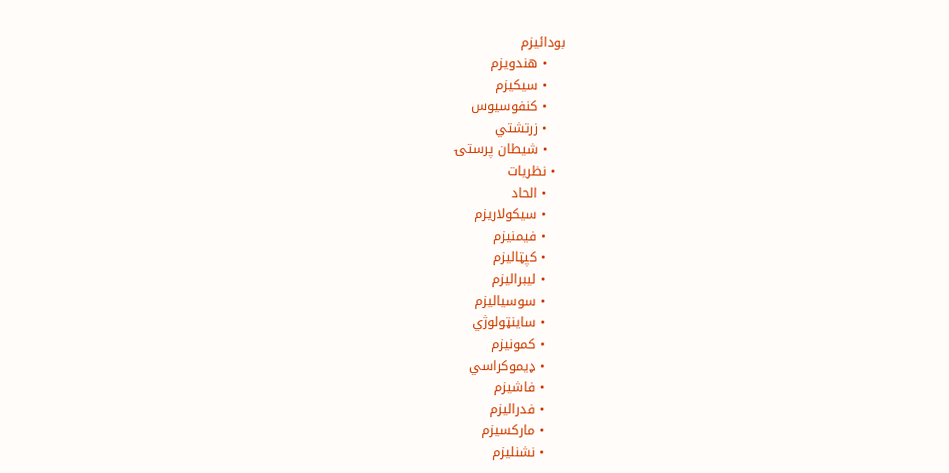بودائیزم
    • هندویزم
    • سیکیزم
    • کنفوسیوس
    • زرتشتي
    • شیطان پرستۍ
  • نظریات
    • الحاد
    • سیکولاریزم
    • فیمنیزم
    • کپټالیزم
    • لیبرالیزم
    • سوسیالیزم
    • ساینټولوژي
    • کمونیزم
    • ډیموکراسي
    • فاشیزم
    • فدرالیزم
    • مارکسیزم
    • نشنلیزم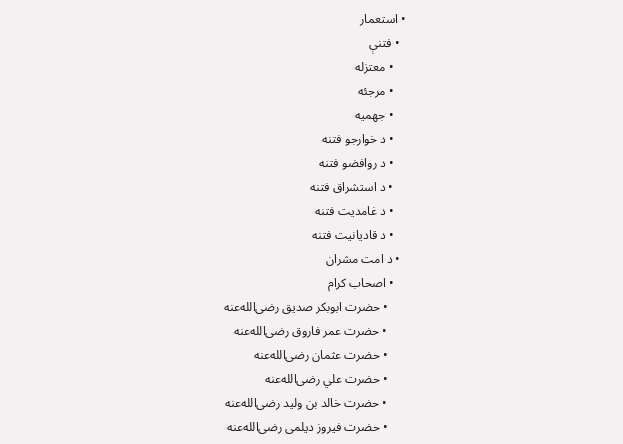• استعمار
  • فتنې
    • معتزله
    • مرجئه
    • جهمیه
    • د خوارجو فتنه
    • د روافضو فتنه
    • د استشراق فتنه
    • د غامدیت فتنه
    • د قادیانیت فتنه
  • د امت مشران
    • اصحاب کرام
      • حضرت ابوبکر صدیق رضی‌الله‌عنه
      • حضرت عمر فاروق رضی‌الله‌عنه
      • حضرت عثمان رضی‌الله‌عنه
      • حضرت علي رضی‌الله‌عنه
      • حضرت خالد بن ولید رضی‌الله‌عنه
      • حضرت فیروز دیلمی رضی‌الله‌عنه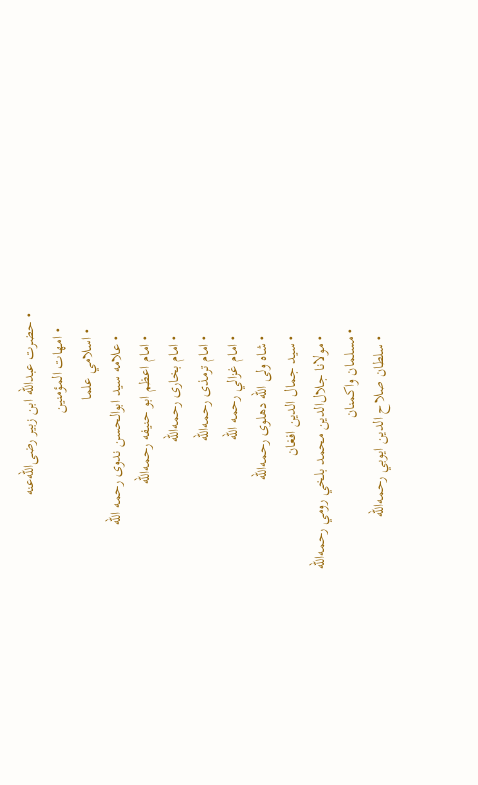• حضرت عبدالله ابن زبیر رضی‌الله‌عنه
    • امهات المؤمنین
    • اسلامي علما
      • علامه سید ابوالحسن ندوی رحمه الله
      • امام اعظم ابو حنیفه رحمه‌الله
      • امام بخاری رحمه‌الله
      • امام ترمذی رحمه‌الله
      • امام غزالي رحمه الله
      • شاه ولی الله دهلوی رحمه‌الله
      • سید جمال الدین افغان
      • مولانا جلال‌الدین محمد بلخي رومي رحمه‌الله
    • مسلمان واکمنان
      • سلطان صلاح الدین ایوبي رحمه‌الله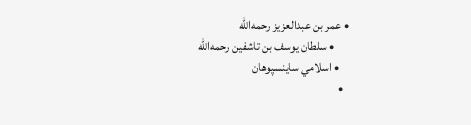• عمر بن عبدالعزیز رحمه‌الله
      • سلطان یوسف بن تاشفین رحمه‌الله
    • اسلامي ساینسپوهان
  •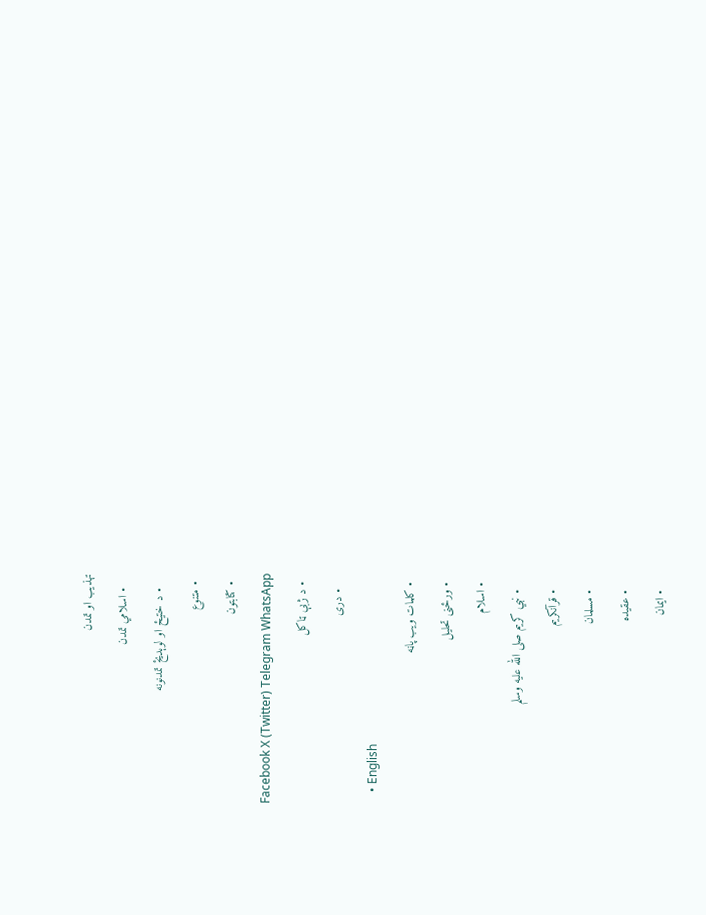تهذیب او تمدن
    • اسلامي تمدن
    • د ختیځ او لوېدیځ تمدنونه
  • متنوع
  • کتابتون
Facebook X (Twitter) Telegram WhatsApp
  • د ژبې ټاکل
    • دری
    • English
  • کلمات ويب پاڼه
  • ورځنی تحلیل
  • اسلام
    • نبي کریم صلى الله عليه وسلم
    • قرآنکریم
    • مسلمان
    • عقیده
    • ایمان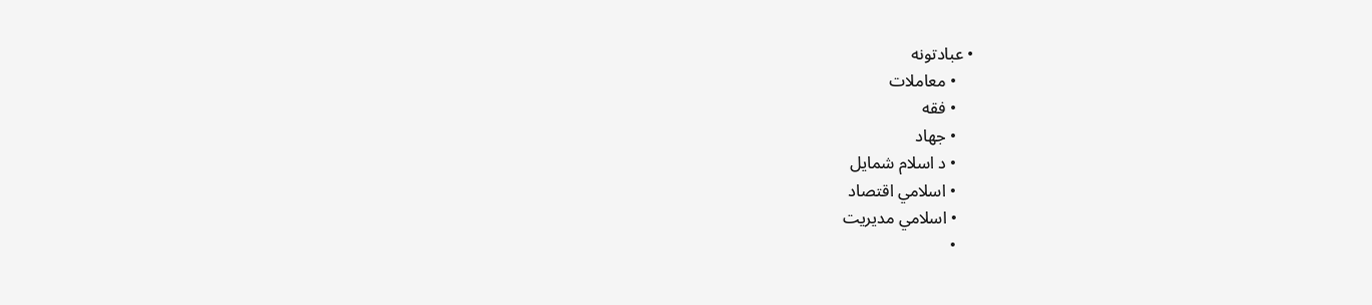• عبادتونه
    • معاملات
    • فقه
    • جهاد
    • د اسلام شمایل
    • اسلامي اقتصاد
    • اسلامي مدیریت
    •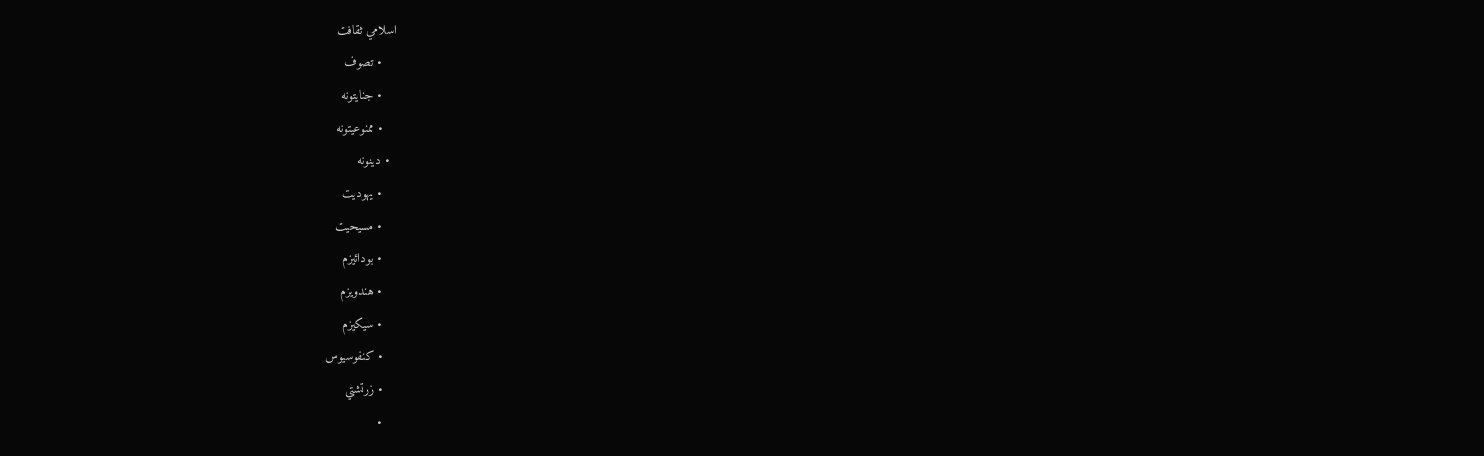اسلامي ثقافت
    • تصوف
    • جنایتونه
    • ممنوعیتونه
  • دینونه
    • یهودیت
    • مسیحیت
    • بودائیزم
    • هندویزم
    • سیکیزم
    • کنفوسیوس
    • زرتشتي
    •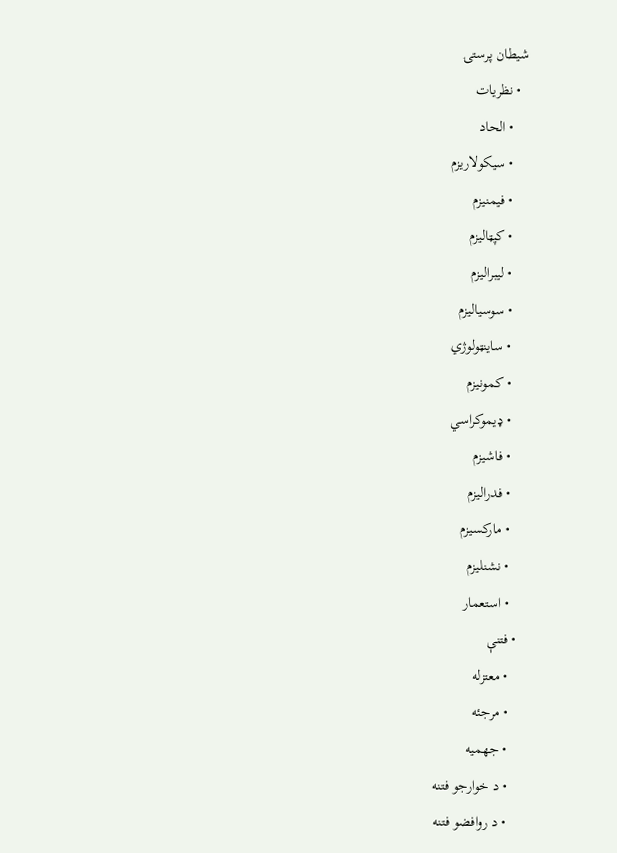شیطان پرستۍ
  • نظریات
    • الحاد
    • سیکولاریزم
    • فیمنیزم
    • کپټالیزم
    • لیبرالیزم
    • سوسیالیزم
    • ساینټولوژي
    • کمونیزم
    • ډیموکراسي
    • فاشیزم
    • فدرالیزم
    • مارکسیزم
    • نشنلیزم
    • استعمار
  • فتنې
    • معتزله
    • مرجئه
    • جهمیه
    • د خوارجو فتنه
    • د روافضو فتنه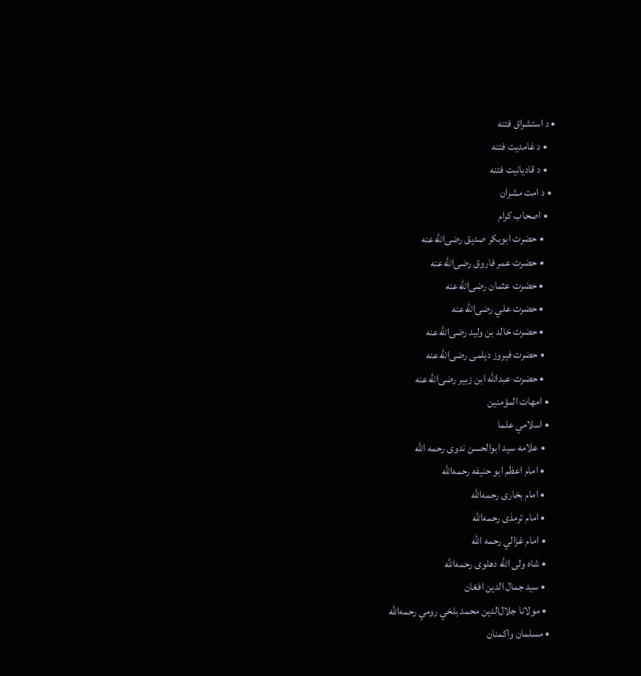• د استشراق فتنه
    • د غامدیت فتنه
    • د قادیانیت فتنه
  • د امت مشران
    • اصحاب کرام
      • حضرت ابوبکر صدیق رضی‌الله‌عنه
      • حضرت عمر فاروق رضی‌الله‌عنه
      • حضرت عثمان رضی‌الله‌عنه
      • حضرت علي رضی‌الله‌عنه
      • حضرت خالد بن ولید رضی‌الله‌عنه
      • حضرت فیروز دیلمی رضی‌الله‌عنه
      • حضرت عبدالله ابن زبیر رضی‌الله‌عنه
    • امهات المؤمنین
    • اسلامي علما
      • علامه سید ابوالحسن ندوی رحمه الله
      • امام اعظم ابو حنیفه رحمه‌الله
      • امام بخاری رحمه‌الله
      • امام ترمذی رحمه‌الله
      • امام غزالي رحمه الله
      • شاه ولی الله دهلوی رحمه‌الله
      • سید جمال الدین افغان
      • مولانا جلال‌الدین محمد بلخي رومي رحمه‌الله
    • مسلمان واکمنان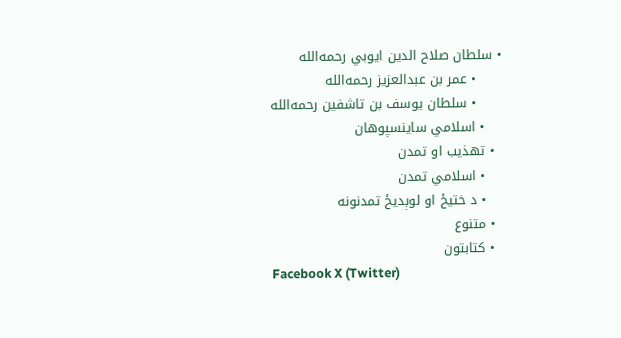• سلطان صلاح الدین ایوبي رحمه‌الله
      • عمر بن عبدالعزیز رحمه‌الله
      • سلطان یوسف بن تاشفین رحمه‌الله
    • اسلامي ساینسپوهان
  • تهذیب او تمدن
    • اسلامي تمدن
    • د ختیځ او لوېدیځ تمدنونه
  • متنوع
  • کتابتون
Facebook X (Twitter)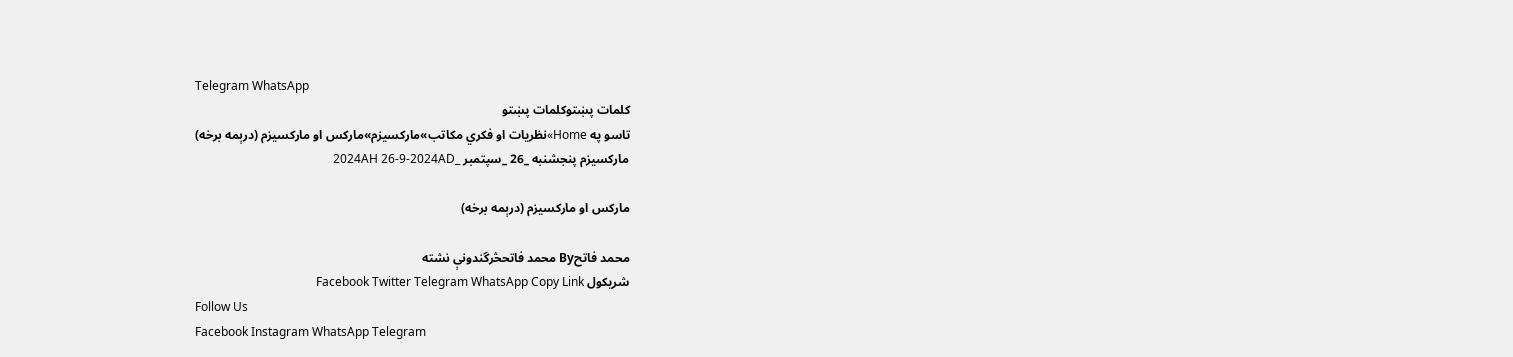Telegram WhatsApp
کلمات پښتوکلمات پښتو
تاسو په Home»نظریات او فکري مکاتب»مارکسیزم»مارکس او مارکسیزم (درېمه برخه)
مارکسیزم پنجشنبه _26 _سپتمبر _2024AH 26-9-2024AD

مارکس او مارکسیزم (درېمه برخه)

محمد فاتحBy محمد فاتحڅرگندونې نشته
شریکول Facebook Twitter Telegram WhatsApp Copy Link
Follow Us
Facebook Instagram WhatsApp Telegram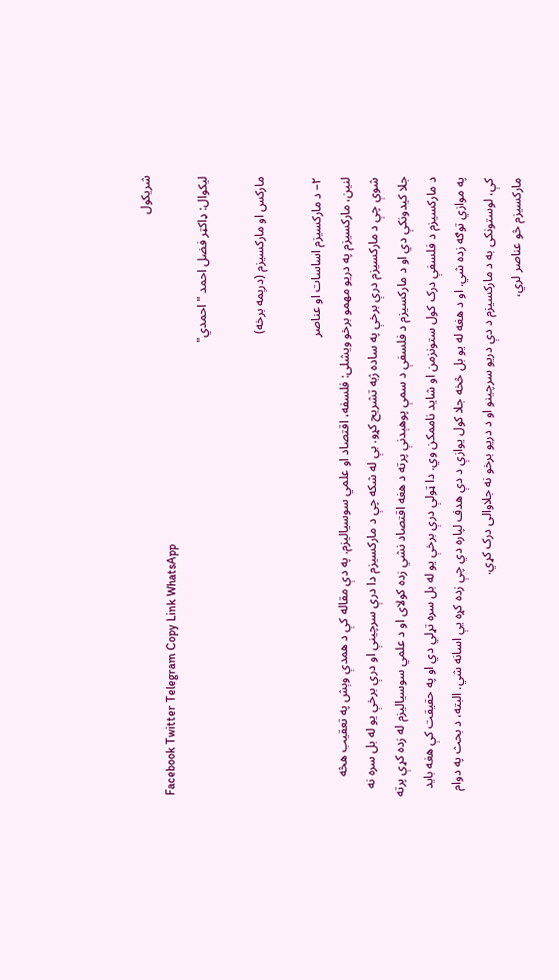شریکول
Facebook Twitter Telegram Copy Link WhatsApp
لیکوال: ډاکټر فضل احمد "احمدي"

مارکس او مارکسیزم (درېمه برخه)

۲– د مارکسیزم اساسات او عناصر
لنین، مارکسیزم په دریو مهمو برخو ویشلی: فلسفه، اقتصاد او علمي سوسیالیزم. په دې مقاله کې د همدې وېش په تعقیب هڅه شوې چې د مارکسیزم درې برخې په ساده ژبه تشریح کړو. بې له شکه چې د مارکسیزم دا درې سرچینې او درې برخې یو له بل سره نه جلا کیدونکې دي او د مارکسیزم د فلسفې د سمې پوهېدنې پرته د هغه اقتصاد نشي زده کولای او د علمي سوسیالیزم له زده کړې پرته د مارکسیزم د فلسفې درک کول ستونزمن او شاید ناممکن وي. دا ټولې درې برخې یو له بل سره تړلي دي او په حقیقت کې هغه باید په موازي توګه زده شي. او د هغه له یو بل څخه جلا کول یوازې د دې هدف لپاره دي چې زده کړه یې اسانه شي. البته، د بحث په دوام کې، لوستونکی به د مارکسیزم د دې دریو سرچینو او د دریو برخو نه جلاوالی درک کړي.
مارکسیزم څو عناصر لري،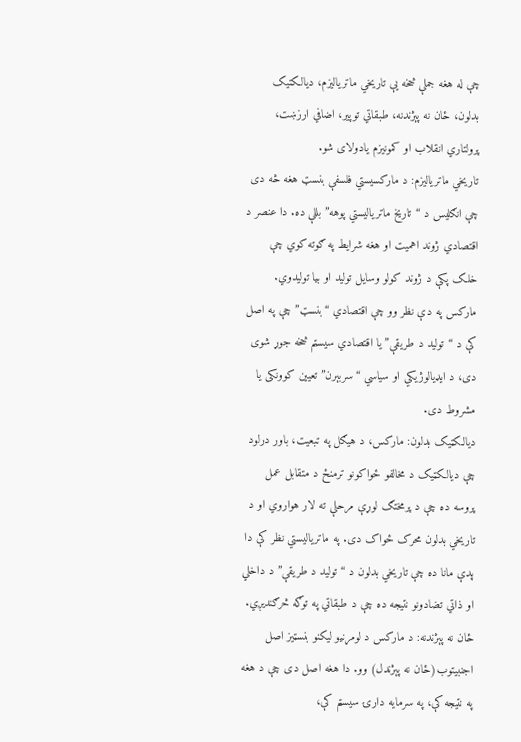چې له هغه جملې څخه یې تاریخي ماتریالیزم، دیالکتیک بدلون، ځان نه پېژندنه، طبقاتي توپیر، اضافي ارزښت، پرولتاري انقلاب او کمونیزم یادولای شو.
تاریخي ماتریالیزم: د مارکسیستي فلسفې بنسټ هغه څه دی چې انګلیس د “تاریخ ماتریالیستي پوهه” بللې ده. دا عنصر د اقتصادي ژوند اهمیت او هغه شرایط په ګوته کوي چې خلک پکې د ژوند کولو وسایل تولید او بیا تولیدوي. مارکس په دې نظر وو چې اقتصادي “بنسټ” چې په اصل کې د “تولید د طریقې” یا اقتصادي سیسټم څخه جوړ شوی دی، د ایډیالوژیکي او سیاسي “سربېرن” تعیین کوونکی یا مشروط دی.
دیالکټیک بدلون: مارکس، د هیګل په تبعیت، باور درلود چې دیالکټیک د مخالفو ځواکونو ترمنځ د متقابل عمل پروسه ده چې د پرمختګ لوړې مرحلې ته لار هواروي او د تاریخي بدلون محرک ځواک دی. په ماتریالیستي نظر کې دا پدې مانا ده چې تاریخي بدلون د “تولید د طریقې” د داخلي او ذاتي تضادونو نتیجه ده چې د طبقاتي په توګه څرګندیږي.
ځان نه پېژندنه: د مارکس د لومړنیو لیکنو بنسټیز اصل اجنبیتوب(ځان نه پېژندل) وو. دا هغه اصل دی چې د هغه په نتیجه کې، په سرمایه دارۍ سیسټم کې،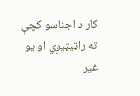کار د اجناسو کچې ته راټیټیږي او یو غیر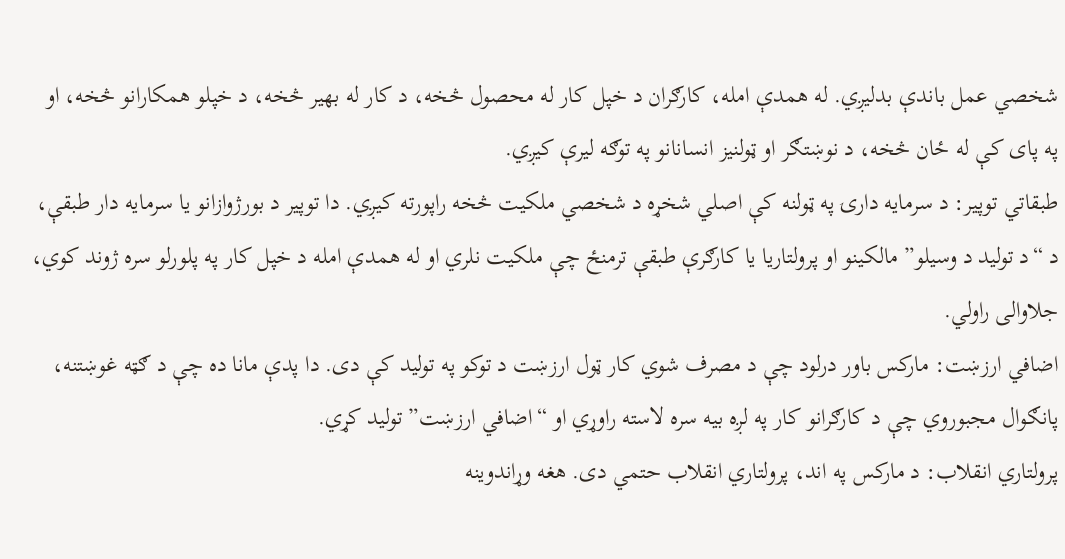شخصي عمل باندې بدلیږي. له همدې امله، کارګران د خپل کار له محصول څخه، د کار له بهیر څخه، د خپلو همکارانو څخه، او په پای کې له ځان څخه، د نوښتګر او ټولنیز انسانانو په توګه لیرې کیږي.
طبقاتي توپیر: د سرمایه دارۍ په ټولنه کې اصلي شخړه د شخصي ملکیت څخه راپورته کیږي. دا توپیر د بورژوازانو یا سرمایه دار طبقې، د “د تولید د وسیلو” مالکینو او پرولتاریا یا کارګرې طبقې ترمنځ چې ملکیت نلري او له همدې امله د خپل کار په پلورلو سره ژوند کوي، جلاوالی راولي.
اضافي ارزښت: مارکس باور درلود چې د مصرف شوي کار ټول ارزښت د توکو په تولید کې دی. دا پدې مانا ده چې د ګټه غوښتنه، پانګوال مجبوروي چې د کارګرانو کار په لږه بیه سره لاسته راوړي او “اضافي ارزښت” تولید کړي.
پرولتاري انقلاب: د مارکس په اند، پرولتاري انقلاب حتمي دی. هغه وړاندوینه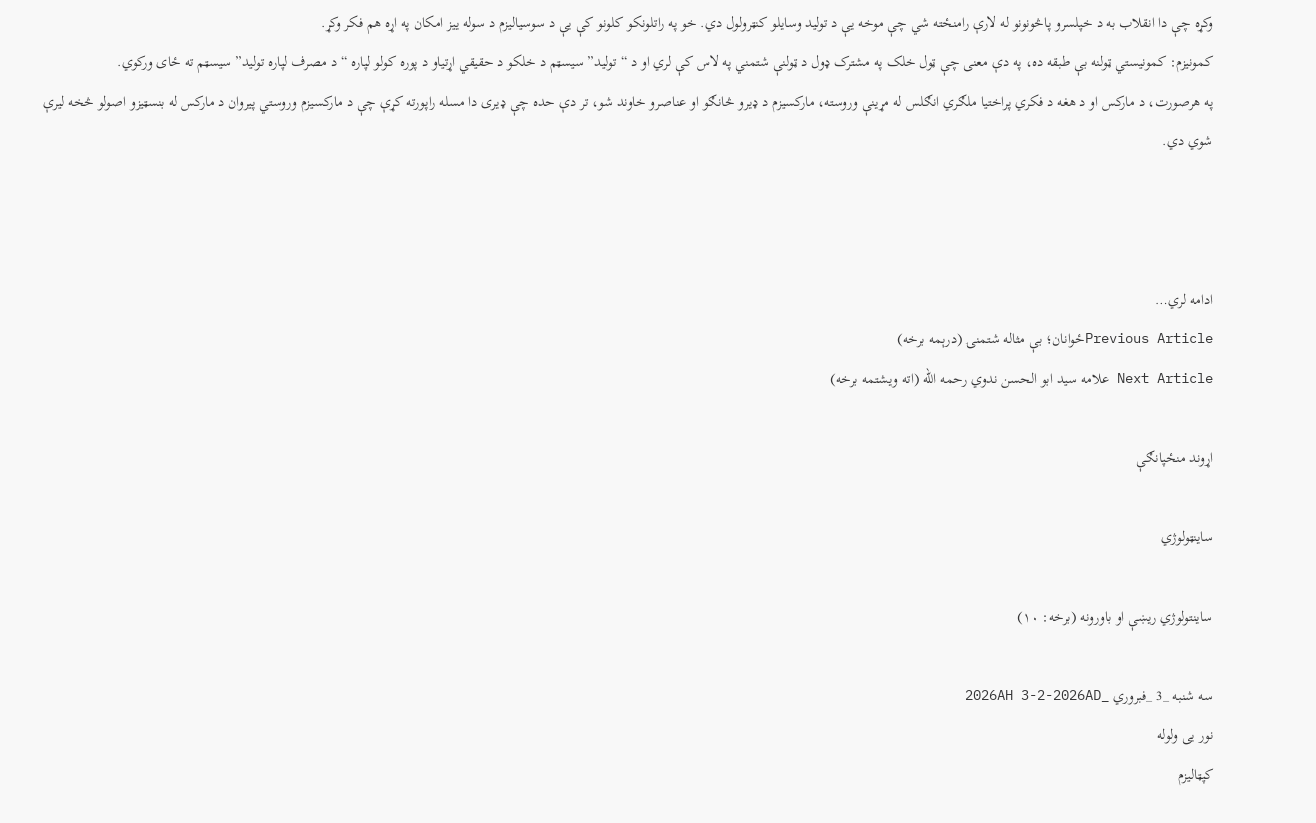وکړه چې دا انقلاب به د خپلسرو پاڅونونو له لارې رامنځته شي چې موخه یې د تولید وسایلو کنټرولول دي. خو په راتلونکو کلونو کې يې د سوسياليزم د سوله ييز امکان په اړه هم فکر وکړ.
کمونیزم: کمونیستي ټولنه بې طبقه ده، په دې معنی چې ټول خلک په مشترک ډول د ټولنې شتمني په لاس کې لري او د “تولید” سیسټم د خلکو د حقیقي اړتیاو د پوره کولو لپاره “د مصرف لپاره تولید” سیسټم ته ځای ورکوي.
په هرصورت، د مارکس او د هغه د فکري پراختیا ملګري انګلس له مړینې وروسته، مارکسیزم د ډیرو څانګو او عناصرو خاوند شو، تر دې حده چې ډیری دا مسله راپورته کړې چې د مارکسیزم وروستي پیروان د مارکس له بنسټیزو اصولو څخه لیرې شوي دي.



ادامه لري…
Previous Articleځوانان؛ بې مثاله شتمنۍ (درېمه برخه)
Next Article علامه سید ابو الحسن ندوي رحمه الله (اته ویشتمه برخه)

اړوند منځپانګې

ساینټولوژي

ساينتولوژي ريښې او باورونه (برخه: ۱۰)

سه شنبه _3 _فبروري _2026AH 3-2-2026AD
نور یی ولوله
کپټالیزم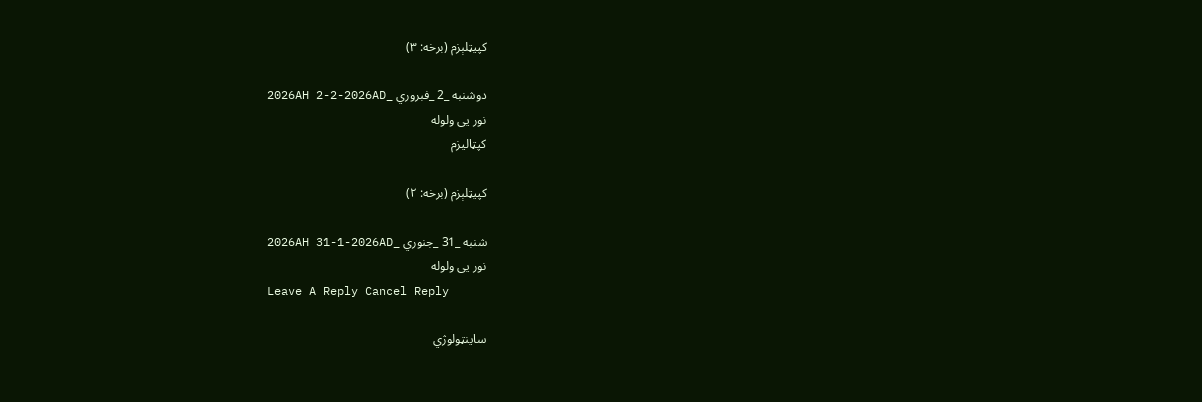کپیټلېزم (برخه: ۳)

دوشنبه _2 _فبروري _2026AH 2-2-2026AD
نور یی ولوله
کپټالیزم

کپيټلېزم (برخه: ۲)

شنبه _31 _جنوري _2026AH 31-1-2026AD
نور یی ولوله
Leave A Reply Cancel Reply

ساینټولوژي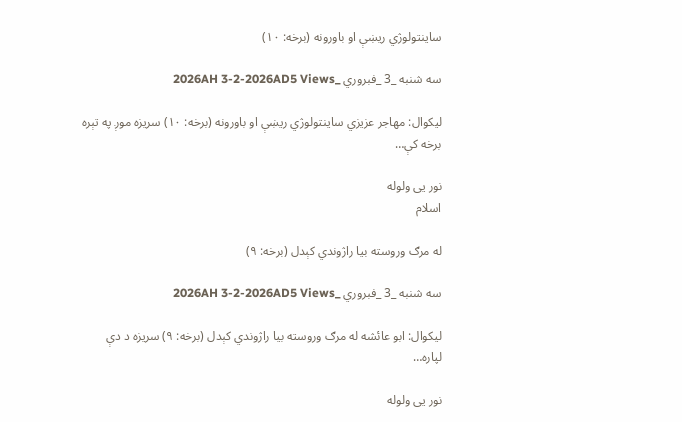ساينتولوژي ريښې او باورونه (برخه: ۱۰)

سه شنبه _3 _فبروري _2026AH 3-2-2026AD5 Views

لیکوال: مهاجر عزیزي ساينتولوژي ريښې او باورونه (برخه: ۱۰) سریزه موږ په تېره برخه کې…

نور یی ولوله
اسلام

له مرګ وروسته بیا راژوندي کېدل (برخه: ۹)

سه شنبه _3 _فبروري _2026AH 3-2-2026AD5 Views

لیکوال: ابو عائشه له مرګ وروسته بیا راژوندي کېدل (برخه: ۹) سریزه د دې لپاره…

نور یی ولوله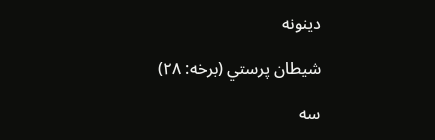دینونه

شیطان ‌پرستي (برخه: ۲۸)

سه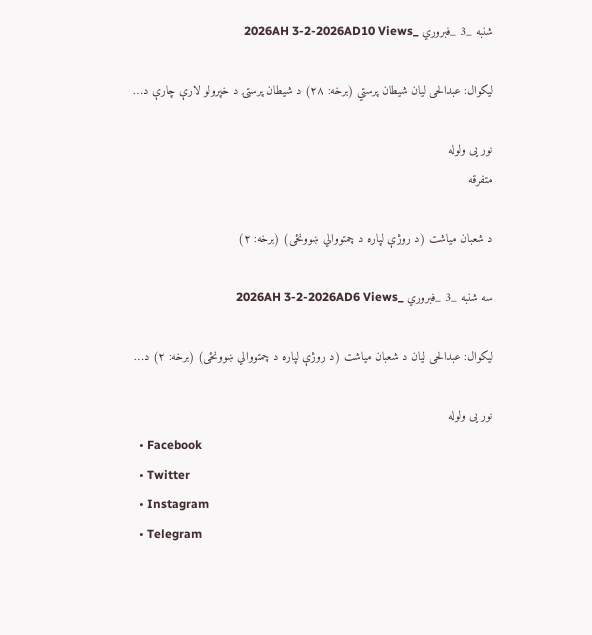شنبه _3 _فبروري _2026AH 3-2-2026AD10 Views

لیکوال: عبدالحی لیان شیطان ‌پرستي (برخه: ۲۸) د شيطان پرستۍ د خپرولو لارې چارې د…

نور یی ولوله
متفرقه

د شعبان میاشت (د روژې لپاره د چمتووالي ښوونځی) (برخه: ۲)

سه شنبه _3 _فبروري _2026AH 3-2-2026AD6 Views

لیکوال: عبدالحی لیان د شعبان میاشت (د روژې لپاره د چمتووالي ښوونځی) (برخه: ۲) د…

نور یی ولوله
  • Facebook
  • Twitter
  • Instagram
  • Telegram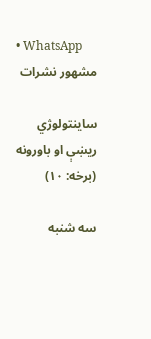• WhatsApp
مشهور نشرات

ساينتولوژي ريښې او باورونه (برخه: ۱۰)

سه شنبه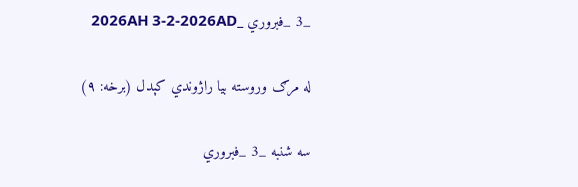_3 _فبروري _2026AH 3-2-2026AD

له مرګ وروسته بیا راژوندي کېدل (برخه: ۹)

سه شنبه _3 _فبروري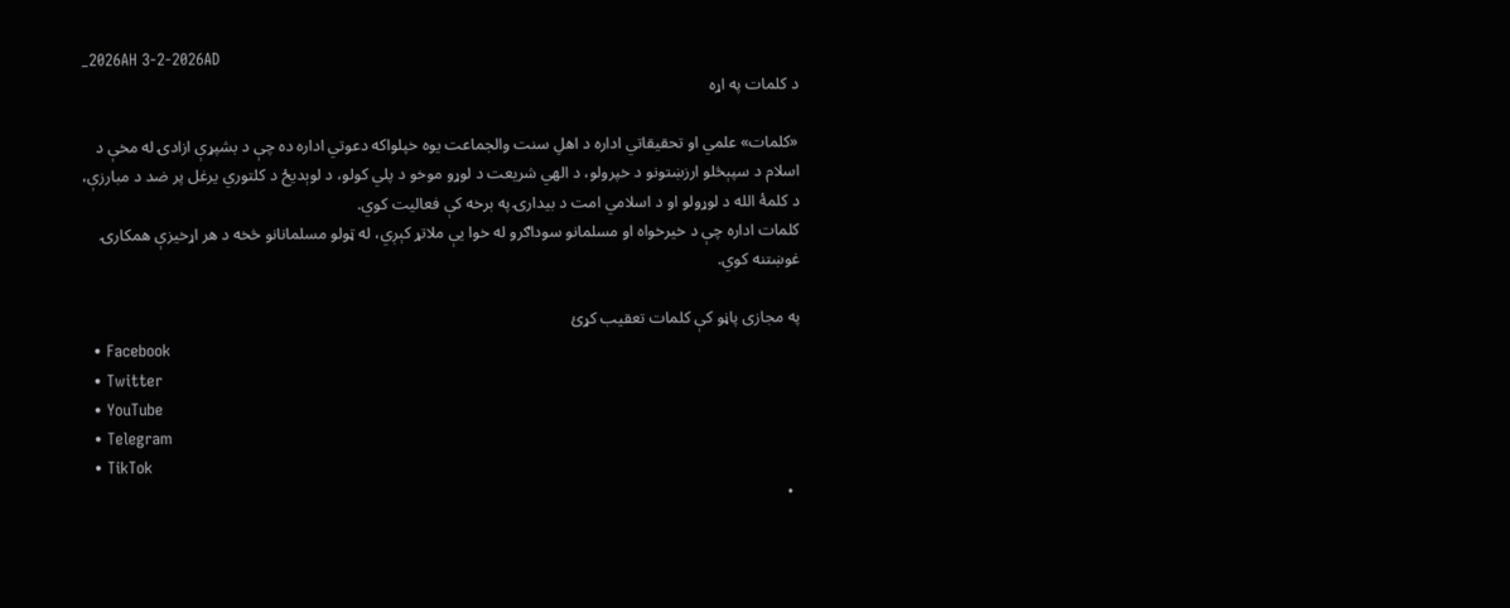_2026AH 3-2-2026AD
د کلمات په اړه

«کلمات» علمي او تحقیقاتي اداره د اهلِ سنت والجماعت یوه خپلواکه دعوتي اداره ده چې د بشپړې ازادۍ له مخې د اسلام د سپېڅلو ارزښتونو د خپرولو، د الهي شریعت د لوړو موخو د پلي کولو، د لوېدیځ د کلتوري یرغل پر ضد د مبارزې، د کلمۀ الله د لوړولو او د اسلامي امت د بیدارۍ په برخه کې فعالیت کوي.
کلمات اداره چې د خیرخواه او مسلمانو سوداګرو له خوا یې ملاتړ کېږي، له ټولو مسلمانانو څخه د هر اړخیزې همکارۍ غوښتنه کوي.

په مجازی پاڼو کې کلمات تعقیب کړئ
  • Facebook
  • Twitter
  • YouTube
  • Telegram
  • TikTok
  •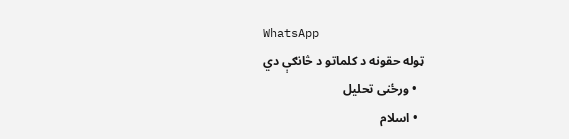WhatsApp
ټوله حقونه د کلماتو د څانګې دي
  • ورځنی تحلیل
  • اسلام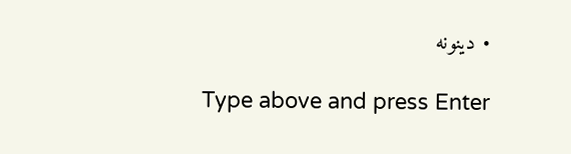• دینونه

Type above and press Enter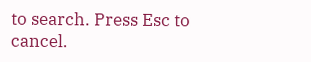to search. Press Esc to cancel.